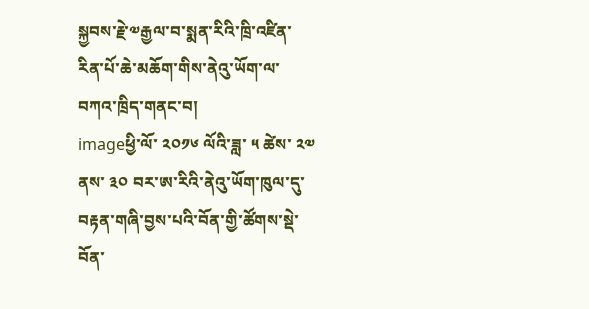སྐྱབས་རྗེ་༧རྒྱལ་བ་སྨན་རིའི་ཁྲི་འཛིན་རིན་པོ་ཆེ་མཆོག་གིས་ནེའུ་ཡོག་ལ་བཀའ་ཁྲིད་གནང་བ།
imageཕྱི་ལོ་ ༢༠༡༦ ལོའི་ཟླ་ ༥ ཚེས་ ༢༧ ནས་ ༣༠ བར་ཨ་རིའི་ནེའུ་ཡོག་ཁུལ་དུ་བརྟན་གཞི་བྱས་པའི་བོན་གྱི་ཚོགས་སྡེ་བོན་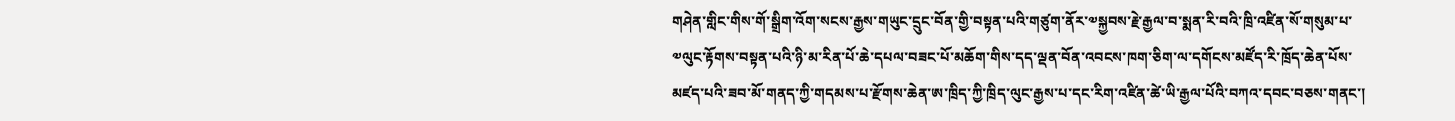གཤེན་གླིང་གིས་གོ་སྒྲིག་འོག་སངས་རྒྱས་གཡུང་དྲུང་བོན་གྱི་བསྟན་པའི་གཙུག་ནོར་༧སྐྱབས་རྗེ་རྒྱལ་བ་སྨན་རི་བའི་ཁྲི་འཛིན་སོ་གསུམ་པ་༧ལུང་རྟོགས་བསྟན་པའི་ཉི་མ་རིན་པོ་ཆེ་དཔལ་བཟང་པོ་མཆོག་གིས་དད་ལྡན་བོན་འབངས་ཁག་ཅིག་ལ་དགོངས་མཛོད་རི་ཁྲོད་ཆེན་པོས་མཛད་པའི་ཟབ་མོ་གནད་ཀྱི་གདམས་པ་རྫོགས་ཆེན་ཨ་ཁྲིད་ཀྱི་ཁྲིད་ལུང་རྒྱས་པ་དང་རིག་འཛིན་ཚེ་ཡི་རྒྱལ་པོའི་བཀའ་དབང་བཅས་གནང་།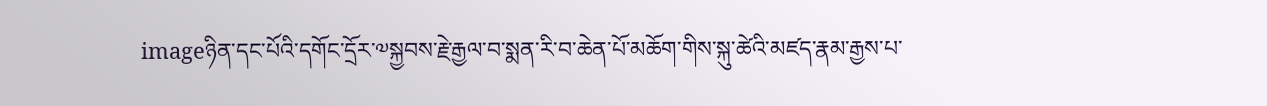imageཉིན་དང་པོའི་དགོང་དྲོར་༧སྐྱབས་རྗེ་རྒྱལ་བ་སྨན་རི་བ་ཆེན་པོ་མཆོག་གིས་སྐུ་ཚེའི་མཛད་རྣམ་རྒྱས་པ་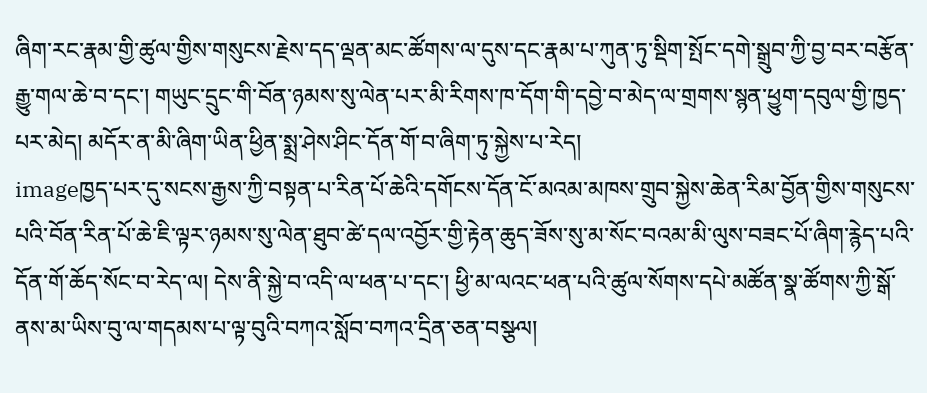ཞིག་རང་རྣམ་གྱི་ཚུལ་གྱིས་གསུངས་རྗེས་དད་ལྡན་མང་ཚོགས་ལ་དུས་དང་རྣམ་པ་ཀུན་ཏུ་སྡིག་སྤོང་དགེ་སྒྲུབ་ཀྱི་བྱ་བར་བརྩོན་རྒྱུ་གལ་ཆེ་བ་དང་། གཡུང་དྲུང་གི་བོན་ཉམས་སུ་ལེན་པར་མི་རིགས་ཁ་དོག་གི་དབྱེ་བ་མེད་ལ་གྲགས་སྙན་ཕྱུག་དབུལ་གྱི་ཁྱད་པར་མེད། མདོར་ན་མི་ཞིག་ཡིན་ཕྱིན་སྨྲ་ཤེས་ཤིང་དོན་གོ་བ་ཞིག་ཏུ་སྐྱེས་པ་རེད།
imageཁྱད་པར་དུ་སངས་རྒྱས་ཀྱི་བསྟན་པ་རིན་པོ་ཆེའི་དགོངས་དོན་ངོ་མའམ་མཁས་གྲུབ་སྐྱེས་ཆེན་རིམ་བྱོན་གྱིས་གསུངས་པའི་བོན་རིན་པོ་ཆེ་ཇི་ལྟར་ཉམས་སུ་ལེན་ཐུབ་ཚེ་དལ་འབྱོར་གྱི་རྟེན་ཆུད་ཟོས་སུ་མ་སོང་བའམ་མི་ལུས་བཟང་པོ་ཞིག་རྙེད་པའི་དོན་གོ་ཆོད་སོང་བ་རེད་ལ། དེས་ནི་སྐྱེ་བ་འདི་ལ་ཕན་པ་དང་། ཕྱི་མ་ལའང་ཕན་པའི་ཚུལ་སོགས་དཔེ་མཚོན་སྣ་ཚོགས་ཀྱི་སྒོ་ནས་མ་ཡིས་བུ་ལ་གདམས་པ་ལྟ་བུའི་བཀའ་སློབ་བཀའ་དྲིན་ཅན་བསྩལ།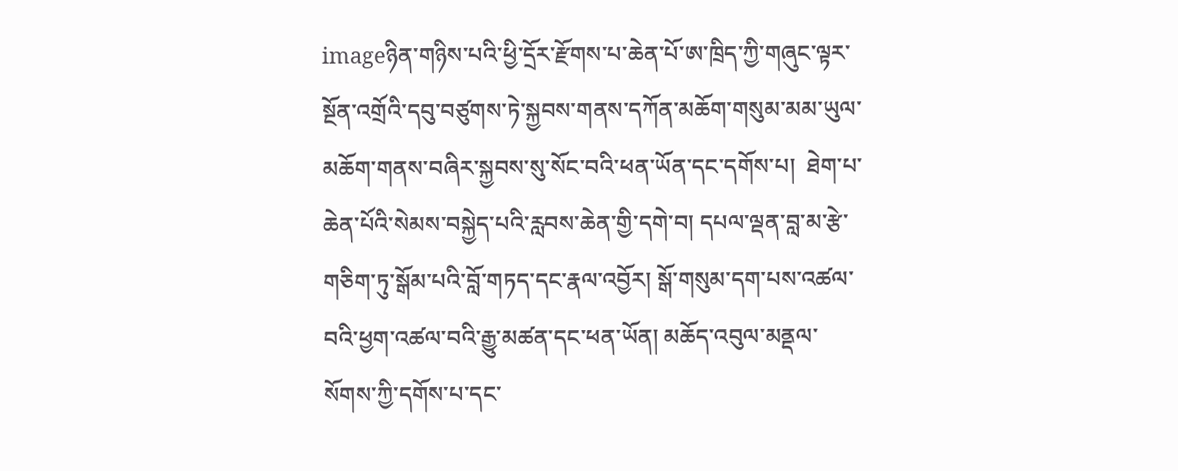imageཉིན་གཉིས་པའི་ཕྱི་དྲོར་རྫོགས་པ་ཆེན་པོ་ཨ་ཁྲིད་ཀྱི་གཞུང་ལྟར་སྔོན་འགྲོའི་དབུ་བཙུགས་ཏེ་སྐྱབས་གནས་དཀོན་མཆོག་གསུམ་མམ་ཡུལ་མཆོག་གནས་བཞིར་སྐྱབས་སུ་སོང་བའི་ཕན་ཡོན་དང་དགོས་པ།  ཐེག་པ་ཆེན་པོའི་སེམས་བསྐྱེད་པའི་རླབས་ཆེན་གྱི་དགེ་བ། དཔལ་ལྡན་བླ་མ་རྩེ་གཅིག་ཏུ་སྒོམ་པའི་བློ་གཏད་དང་རྣལ་འབྱོར། སྒོ་གསུམ་དག་པས་འཚལ་བའི་ཕྱག་འཚལ་བའི་རྒྱུ་མཚན་དང་ཕན་ཡོན། མཆོད་འབུལ་མནྡལ་སོགས་ཀྱི་དགོས་པ་དང་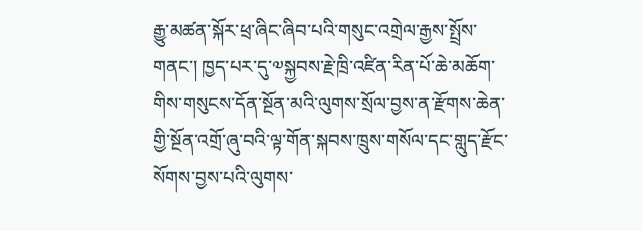རྒྱུ་མཚན་སྐོར་ཕྲ་ཞིང་ཞིབ་པའི་གསུང་འགྲེལ་རྒྱས་སྤྲོས་གནང་། ཁྱད་པར་དུ་༧སྐྱབས་རྗེ་ཁྲི་འཛིན་རིན་པོ་ཆེ་མཆོག་གིས་གསུངས་དོན་སྔོན་མའི་ལུགས་སྲོལ་བྱས་ན་རྫོགས་ཆེན་གྱི་སྔོན་འགྲོ་ཞུ་བའི་ལྟ་གོན་སྐབས་ཁྲུས་གསོལ་དང་གླུད་རྫོང་སོགས་བྱས་པའི་ལུགས་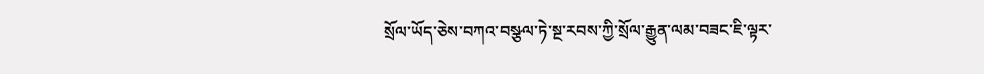སྲོལ་ཡོད་ཅེས་བཀའ་བསྩལ་ཏེ་སྔ་རབས་ཀྱི་སྲོལ་རྒྱུན་ལམ་བཟང་ཇི་ལྟར་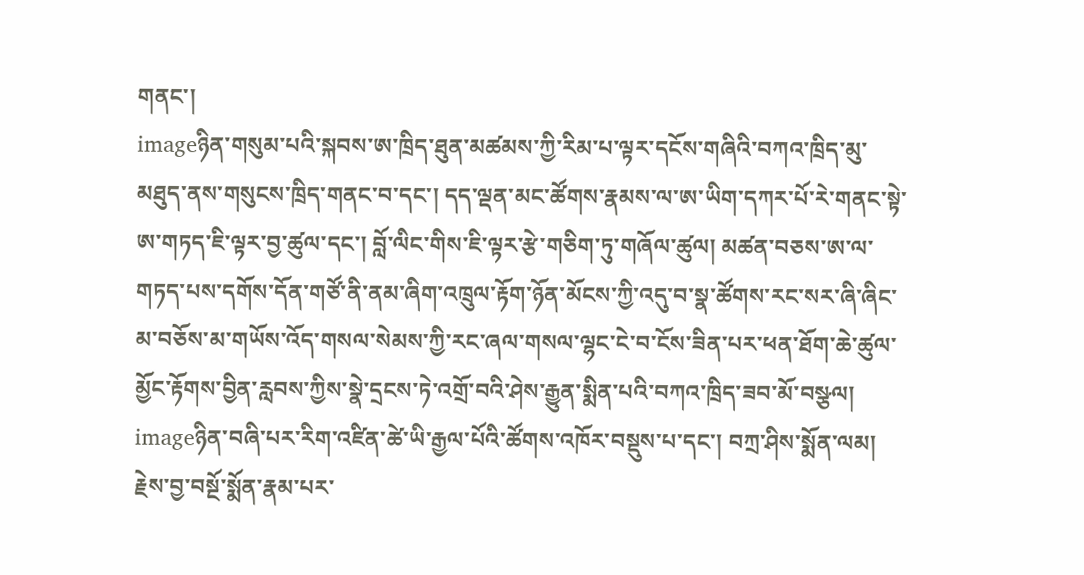གནང་།
imageཉིན་གསུམ་པའི་སྐབས་ཨ་ཁྲིད་ཐུན་མཚམས་ཀྱི་རིམ་པ་ལྟར་དངོས་གཞིའི་བཀའ་ཁྲིད་མུ་མཐུད་ནས་གསུངས་ཁྲིད་གནང་བ་དང་། དད་ལྡན་མང་ཚོགས་རྣམས་ལ་ཨ་ཡིག་དཀར་པོ་རེ་གནང་སྟེ་ཨ་གཏད་ཇི་ལྟར་བྱ་ཚུལ་དང་། བློ་ལིང་གིས་ཇི་ལྟར་རྩེ་གཅིག་ཏུ་གཞོལ་ཚུལ། མཚན་བཅས་ཨ་ལ་གཏད་པས་དགོས་དོན་གཙོ་ནི་ནམ་ཞིག་འཁྲུལ་རྟོག་ཉོན་མོངས་ཀྱི་འདུ་བ་སྣ་ཚོགས་རང་སར་ཞི་ཞིང་མ་བཅོས་མ་གཡོས་འོད་གསལ་སེམས་ཀྱི་རང་ཞལ་གསལ་ལྷང་ངེ་བ་ངོས་ཟིན་པར་ཕན་ཐོག་ཆེ་ཚུལ་མྱོང་རྟོགས་བྱིན་རླབས་ཀྱིས་སྣེ་དྲངས་ཏེ་འགྲོ་བའི་ཤེས་རྒྱུན་སྨིན་པའི་བཀའ་ཁྲིད་ཟབ་མོ་བསྩལ།
imageཉིན་བཞི་པར་རིག་འཛིན་ཚེ་ཡི་རྒྱལ་པོའི་ཚོགས་འཁོར་བསྡུས་པ་དང་། བཀྲ་ཤིས་སྨོན་ལམ། རྗེས་བྱ་བསྔོ་སྨོན་རྣམ་པར་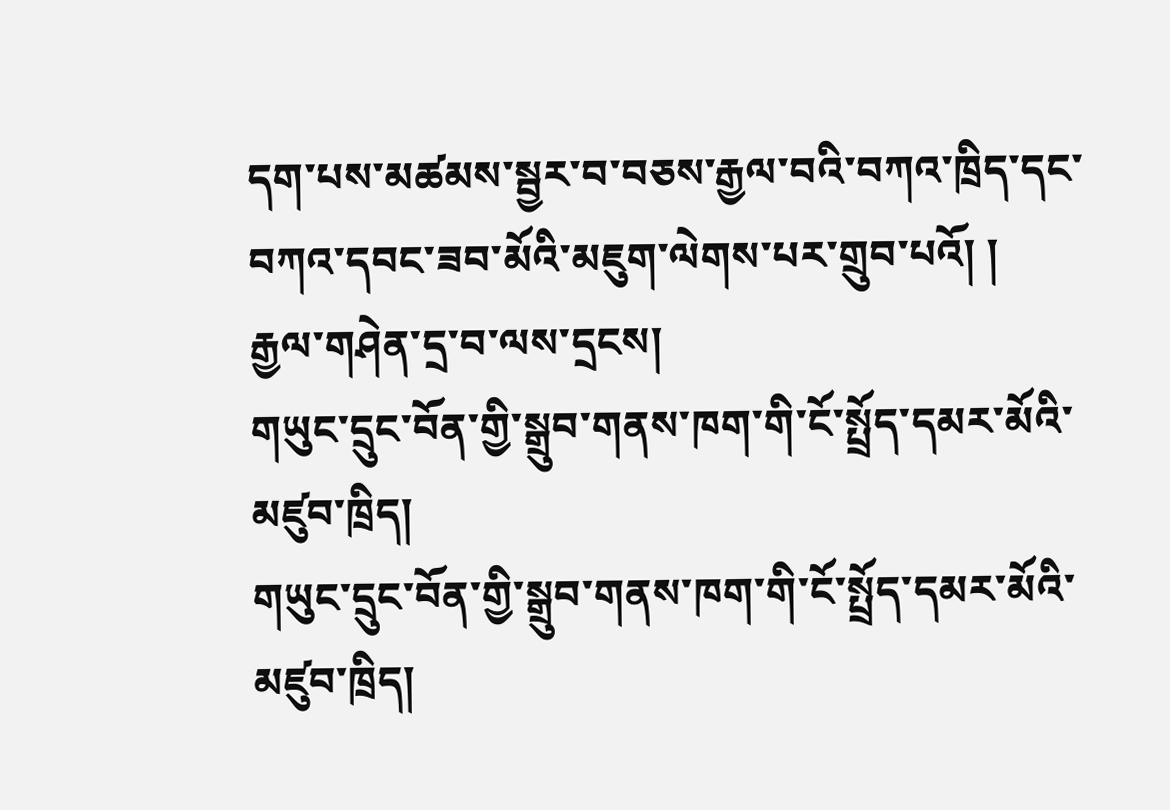དག་པས་མཚམས་སྦྱར་བ་བཅས་རྒྱལ་བའི་བཀའ་ཁྲིད་དང་བཀའ་དབང་ཟབ་མོའི་མཇུག་ལེགས་པར་གྲུབ་པའོ། །
རྒྱལ་གཤེན་དྲ་བ་ལས་དྲངས།
གཡུང་དྲུང་བོན་གྱི་སྒྲུབ་གནས་ཁག་གི་ངོ་སྤྲོད་དམར་མོའི་མཛུབ་ཁྲིད།
གཡུང་དྲུང་བོན་གྱི་སྒྲུབ་གནས་ཁག་གི་ངོ་སྤྲོད་དམར་མོའི་མཛུབ་ཁྲིད།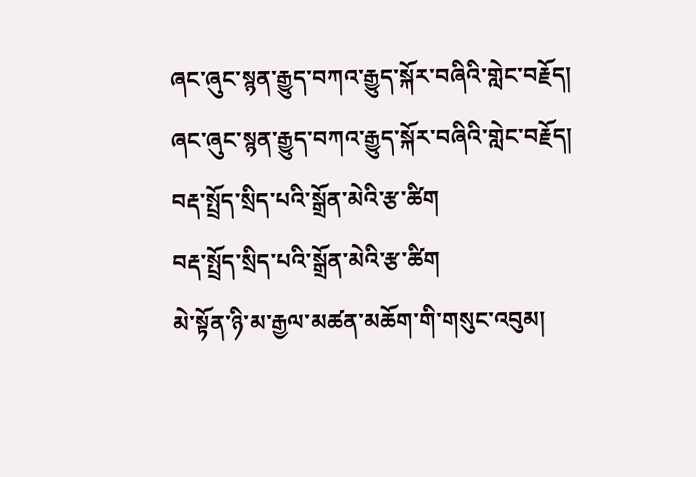ཞང་ཞུང་སྙན་རྒྱུད་བཀའ་རྒྱུད་སྐོར་བཞིའི་གླེང་བརྗོད།
ཞང་ཞུང་སྙན་རྒྱུད་བཀའ་རྒྱུད་སྐོར་བཞིའི་གླེང་བརྗོད།
བརྡ་སྤྲོད་སྲིད་པའི་སྒྲོན་མེའི་རྩ་ཚིག
བརྡ་སྤྲོད་སྲིད་པའི་སྒྲོན་མེའི་རྩ་ཚིག
མེ་སྟོན་ཉི་མ་རྒྱལ་མཚན་མཆོག་གི་གསུང་འབུམ།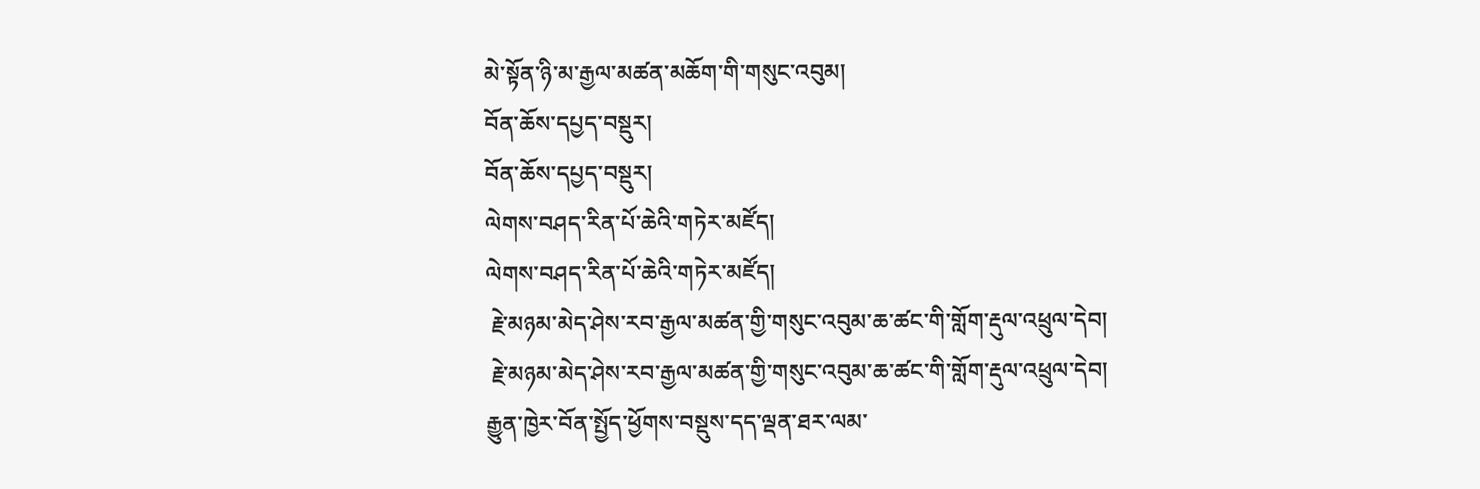མེ་སྟོན་ཉི་མ་རྒྱལ་མཚན་མཆོག་གི་གསུང་འབུམ།
བོན་ཆོས་དཔྱད་བསྡུར།
བོན་ཆོས་དཔྱད་བསྡུར།
ལེགས་བཤད་རིན་པོ་ཆེའི་གཏེར་མཛོད།
ལེགས་བཤད་རིན་པོ་ཆེའི་གཏེར་མཛོད།
 རྗེ་མཉམ་མེད་ཤེས་རབ་རྒྱལ་མཚན་གྱི་གསུང་འབུམ་ཆ་ཚང་གི་གློག་རྡུལ་འཕྲུལ་དེབ།
 རྗེ་མཉམ་མེད་ཤེས་རབ་རྒྱལ་མཚན་གྱི་གསུང་འབུམ་ཆ་ཚང་གི་གློག་རྡུལ་འཕྲུལ་དེབ།
རྒྱུན་ཁྱེར་བོན་སྤྱོད་ཕྱོགས་བསྡུས་དད་ལྡན་ཐར་ལམ་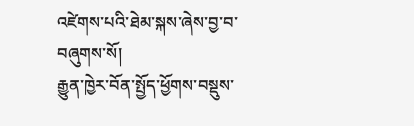འཛེགས་པའི་ཐེམ་སྐས་ཞེས་བྱ་བ་བཞུགས་སོ།
རྒྱུན་ཁྱེར་བོན་སྤྱོད་ཕྱོགས་བསྡུས་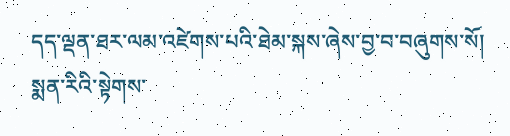དད་ལྡན་ཐར་ལམ་འཛེགས་པའི་ཐེམ་སྐས་ཞེས་བྱ་བ་བཞུགས་སོ།
སྨན་རིའི་སྟེགས་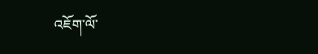འཇོག་ལོ་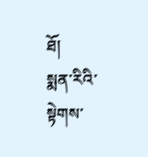ཐོ།
སྨན་རིའི་སྟེགས་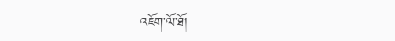འཇོག་ལོ་ཐོ།